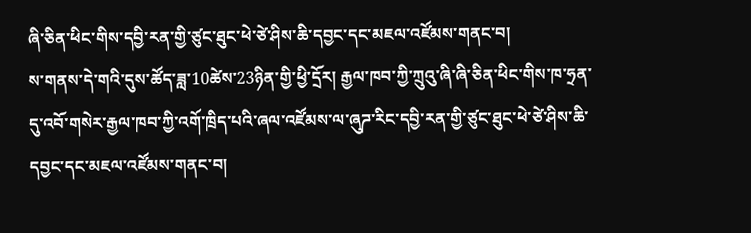ཞི་ཅིན་ཕིང་གིས་དབྱི་རན་གྱི་ཙུང་ཐུང་ཕེ་ཙེ་ཤིས་ཆི་དབྱང་དང་མཇལ་འཛོམས་གནང་བ།
ས་གནས་དེ་གའི་དུས་ཚོད་ཟླ་10ཚེས་23ཉིན་གྱི་ཕྱི་དྲོར། རྒྱལ་ཁབ་ཀྱི་ཀྲུའུ་ཞི་ཞི་ཅིན་ཕིང་གིས་ཁ་ཧྲན་དུ་འབོ་གསེར་རྒྱལ་ཁབ་ཀྱི་འགོ་ཁྲིད་པའི་ཞལ་འཛོམས་ལ་ཞུཌ་རིང་དབྱི་རན་གྱི་ཙུང་ཐུང་ཕེ་ཙེ་ཤིས་ཆི་དབྱང་དང་མཇལ་འཛོམས་གནང་བ།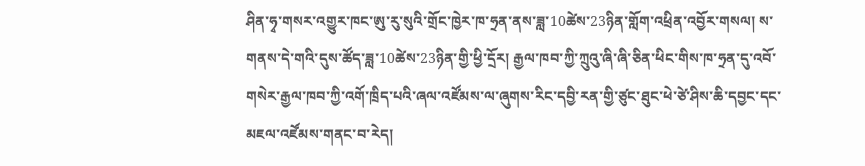ཤིན་ཧྭ་གསར་འགྱུར་ཁང་ཨུ་རུ་སུའི་གྲོང་ཁྱེར་ཁ་ཧྲན་ནས་ཟླ་10ཚེས་23ཉིན་གློག་འཕྲིན་འབྱོར་གསལ། ས་གནས་དེ་གའི་དུས་ཚོད་ཟླ་10ཚེས་23ཉིན་གྱི་ཕྱི་དྲོར། རྒྱལ་ཁབ་ཀྱི་ཀྲུའུ་ཞི་ཞི་ཅིན་ཕིང་གིས་ཁ་ཧྲན་དུ་འབོ་གསེར་རྒྱལ་ཁབ་ཀྱི་འགོ་ཁྲིད་པའི་ཞལ་འཛོམས་ལ་ཞུགས་རིང་དབྱི་རན་གྱི་ཙུང་ཐུང་ཕེ་ཙེ་ཤིས་ཆི་དབྱང་དང་མཇལ་འཛོམས་གནང་བ་རེད།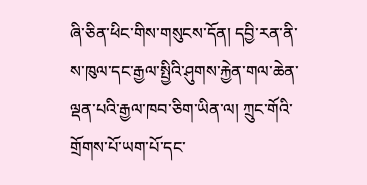ཞི་ཅིན་ཕིང་གིས་གསུངས་དོན། དབྱི་རན་ནི་ས་ཁུལ་དང་རྒྱལ་སྤྱིའི་ཤུགས་རྐྱེན་གལ་ཆེན་ལྡན་པའི་རྒྱལ་ཁབ་ཅིག་ཡིན་ལ། ཀྲུང་གོའི་གྲོགས་པོ་ཡག་པོ་དང་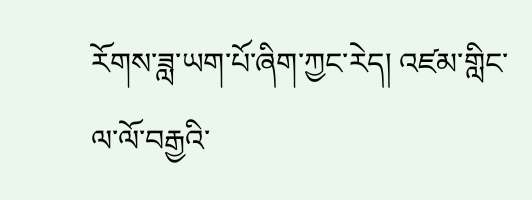རོགས་ཟླ་ཡག་པོ་ཞིག་ཀྱང་རེད། འཛམ་གླིང་ལ་ལོ་བརྒྱའི་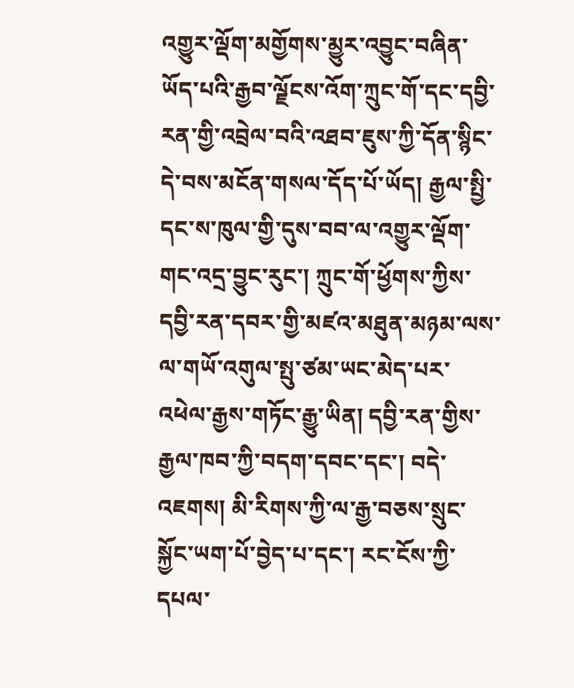འགྱུར་ལྡོག་མགྱོགས་མྱུར་འབྱུང་བཞིན་ཡོད་པའི་རྒྱབ་ལྗོངས་འོག་ཀྲུང་གོ་དང་དབྱི་རན་གྱི་འབྲེལ་བའི་འཐབ་ཇུས་ཀྱི་དོན་སྙིང་དེ་བས་མངོན་གསལ་དོད་པོ་ཡོད། རྒྱལ་སྤྱི་དང་ས་ཁུལ་གྱི་དུས་བབ་ལ་འགྱུར་ལྡོག་གང་འདྲ་བྱུང་རུང་། ཀྲུང་གོ་ཕྱོགས་ཀྱིས་དབྱི་རན་དབར་གྱི་མཛའ་མཐུན་མཉམ་ལས་ལ་གཡོ་འགུལ་སྤུ་ཙམ་ཡང་མེད་པར་འཕེལ་རྒྱས་གཏོང་རྒྱུ་ཡིན། དབྱི་རན་གྱིས་རྒྱལ་ཁབ་ཀྱི་བདག་དབང་དང་། བདེ་འཇགས། མི་རིགས་ཀྱི་ལ་རྒྱ་བཅས་སྲུང་སྐྱོང་ཡག་པོ་བྱེད་པ་དང་། རང་ངོས་ཀྱི་དཔལ་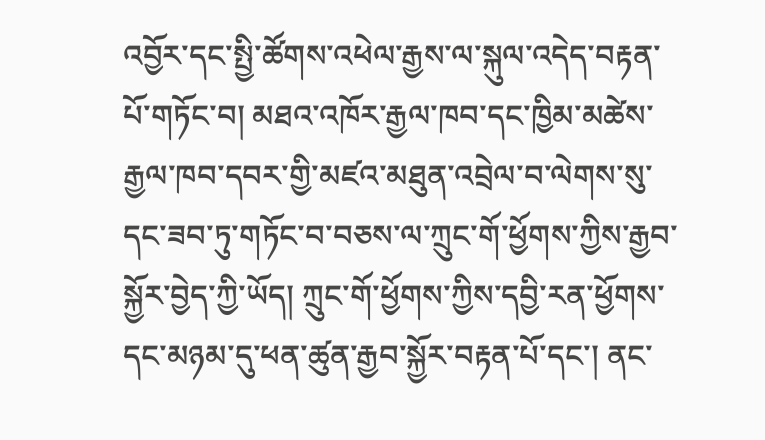འབྱོར་དང་སྤྱི་ཚོགས་འཕེལ་རྒྱས་ལ་སྐུལ་འདེད་བརྟན་པོ་གཏོང་བ། མཐའ་འཁོར་རྒྱལ་ཁབ་དང་ཁྱིམ་མཚེས་རྒྱལ་ཁབ་དབར་གྱི་མཛའ་མཐུན་འབྲེལ་བ་ལེགས་སུ་དང་ཟབ་ཏུ་གཏོང་བ་བཅས་ལ་ཀྲུང་གོ་ཕྱོགས་ཀྱིས་རྒྱབ་སྐྱོར་བྱེད་ཀྱི་ཡོད། ཀྲུང་གོ་ཕྱོགས་ཀྱིས་དབྱི་རན་ཕྱོགས་དང་མཉམ་དུ་ཕན་ཚུན་རྒྱབ་སྐྱོར་བརྟན་པོ་དང་། ནང་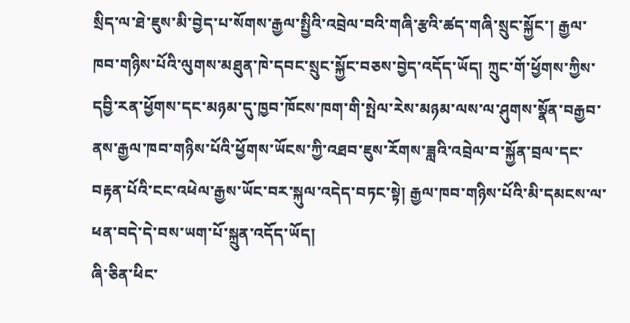སྲིད་ལ་ཐེ་ཇུས་མི་བྱེད་པ་སོགས་རྒྱལ་སྤྱིའི་འབྲེལ་བའི་གཞི་རྩའི་ཚད་གཞི་སྲུང་སྐྱོང་། རྒྱལ་ཁབ་གཉིས་པོའི་ལུགས་མཐུན་ཁེ་དབང་སྲུང་སྐྱོང་བཅས་བྱེད་འདོད་ཡོད། ཀྲུང་གོ་ཕྱོགས་ཀྱིས་དབྱི་རན་ཕྱོགས་དང་མཉམ་དུ་ཁྱབ་ཁོངས་ཁག་གི་སྤེལ་རེས་མཉམ་ལས་ལ་ཤུགས་སྣོན་བརྒྱབ་ནས་རྒྱལ་ཁབ་གཉིས་པོའི་ཕྱོགས་ཡོངས་ཀྱི་འཐབ་ཇུས་རོགས་ཟླའི་འབྲེལ་བ་སྐྱོན་བྲལ་དང་བརྟན་པོའི་ངང་འཕེལ་རྒྱས་ཡོང་བར་སྐུལ་འདེད་བཏང་སྟེ། རྒྱལ་ཁབ་གཉིས་པོའི་མི་དམངས་ལ་ཕན་བདེ་དེ་བས་ཡག་པོ་སྐྲུན་འདོད་ཡོད།
ཞི་ཅིན་ཕིང་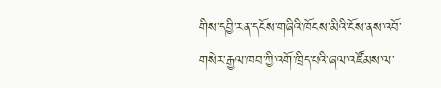གིས་དབྱི་རན་དངོས་གཞིའི་ཁོངས་མིའི་ངོས་ནས་འབོ་གསེར་རྒྱལ་ཁབ་ཀྱི་འགོ་ཁྲིད་པའི་ཞལ་འཛོམས་ལ་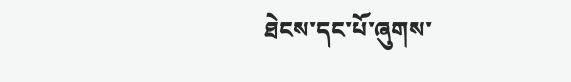ཐེངས་དང་པོ་ཞུགས་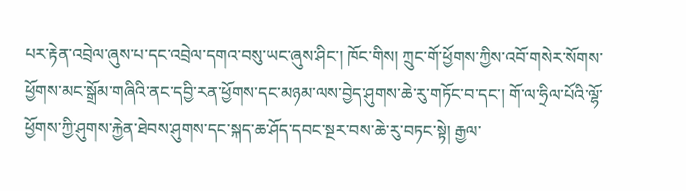པར་རྟེན་འབྲེལ་ཞུས་པ་དང་འབྲེལ་དགའ་བསུ་ཡང་ཞུས་ཤིང་། ཁོང་གིས། ཀྲུང་གོ་ཕྱོགས་ཀྱིས་འབོ་གསེར་སོགས་ཕྱོགས་མང་སྒྲོམ་གཞིའི་ནང་དབྱི་རན་ཕྱོགས་དང་མཉམ་ལས་བྱེད་ཤུགས་ཆེ་རུ་གཏོང་བ་དང་། གོ་ལ་ཧྲིལ་པོའི་ལྷོ་ཕྱོགས་ཀྱི་ཤུགས་རྐྱེན་ཐེབས་ཤུགས་དང་སྐད་ཆ་ཤོད་དབང་སྔར་བས་ཆེ་རུ་བཏང་སྟེ། རྒྱལ་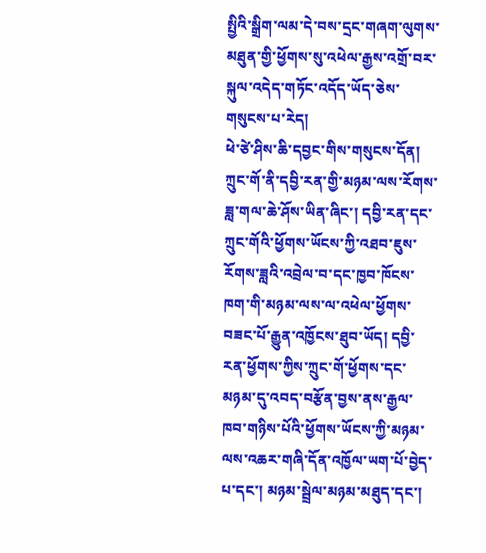སྤྱིའི་སྒྲིག་ལམ་དེ་བས་དྲང་གཞག་ལུགས་མཐུན་གྱི་ཕྱོགས་སུ་འཕེལ་རྒྱས་འགྲོ་བར་སྐུལ་འདེད་གཏོང་འདོད་ཡོད་ཅེས་གསུངས་པ་རེད།
ཕེ་ཙེ་ཤིས་ཆི་དབྱང་གིས་གསུངས་དོན། ཀྲུང་གོ་ནི་དབྱི་རན་གྱི་མཉམ་ལས་རོགས་ཟླ་གལ་ཆེ་ཤོས་ཡིན་ཞིང་། དབྱི་རན་དང་ཀྲུང་གོའི་ཕྱོགས་ཡོངས་ཀྱི་འཐབ་ཇུས་རོགས་ཟླའི་འབྲེལ་བ་དང་ཁྱབ་ཁོངས་ཁག་གི་མཉམ་ལས་ལ་འཕེལ་ཕྱོགས་བཟང་པོ་རྒྱུན་འཁྱོངས་ཐུབ་ཡོད། དབྱི་རན་ཕྱོགས་ཀྱིས་ཀྲུང་གོ་ཕྱོགས་དང་མཉམ་དུ་འབད་བརྩོན་བྱས་ནས་རྒྱལ་ཁབ་གཉིས་པོའི་ཕྱོགས་ཡོངས་ཀྱི་མཉམ་ལས་འཆར་གཞི་དོན་འཁྱོལ་ཡག་པོ་བྱེད་པ་དང་། མཉམ་སྦྲེལ་མཉམ་མཐུད་དང་།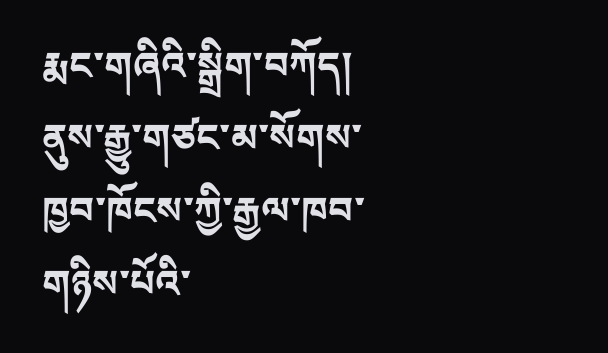རྨང་གཞིའི་སྒྲིག་བཀོད། ནུས་རྒྱུ་གཙང་མ་སོགས་ཁྱབ་ཁོངས་ཀྱི་རྒྱལ་ཁབ་གཉིས་པོའི་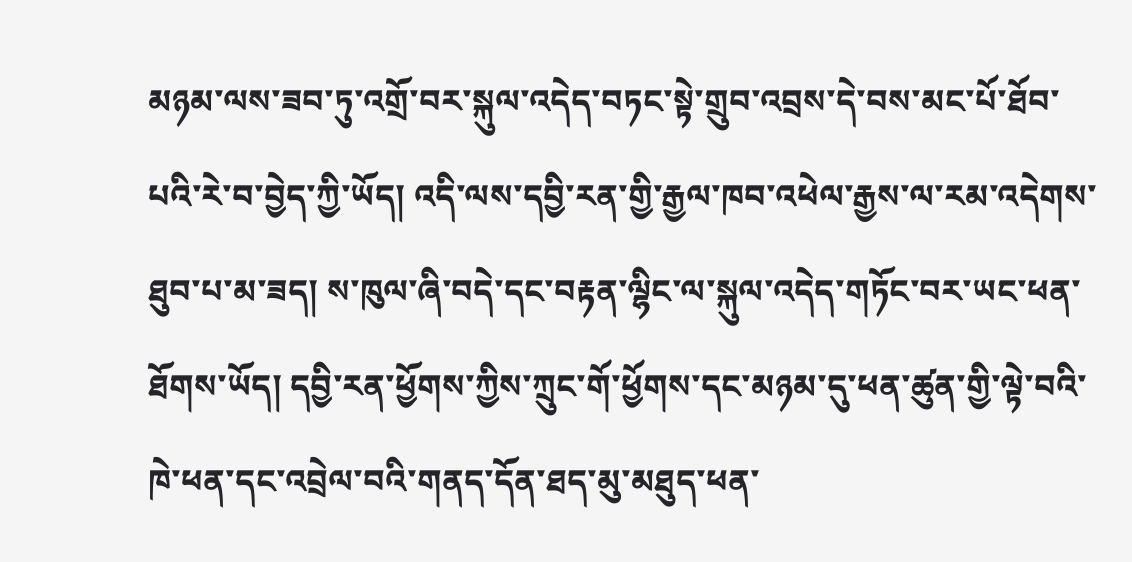མཉམ་ལས་ཟབ་ཏུ་འགྲོ་བར་སྐུལ་འདེད་བཏང་སྟེ་གྲུབ་འབྲས་དེ་བས་མང་པོ་ཐོབ་པའི་རེ་བ་བྱེད་ཀྱི་ཡོད། འདི་ལས་དབྱི་རན་གྱི་རྒྱལ་ཁབ་འཕེལ་རྒྱས་ལ་རམ་འདེགས་ཐུབ་པ་མ་ཟད། ས་ཁུལ་ཞི་བདེ་དང་བརྟན་ལྷིང་ལ་སྐུལ་འདེད་གཏོང་བར་ཡང་ཕན་ཐོགས་ཡོད། དབྱི་རན་ཕྱོགས་ཀྱིས་ཀྲུང་གོ་ཕྱོགས་དང་མཉམ་དུ་ཕན་ཚུན་གྱི་ལྟེ་བའི་ཁེ་ཕན་དང་འབྲེལ་བའི་གནད་དོན་ཐད་མུ་མཐུད་ཕན་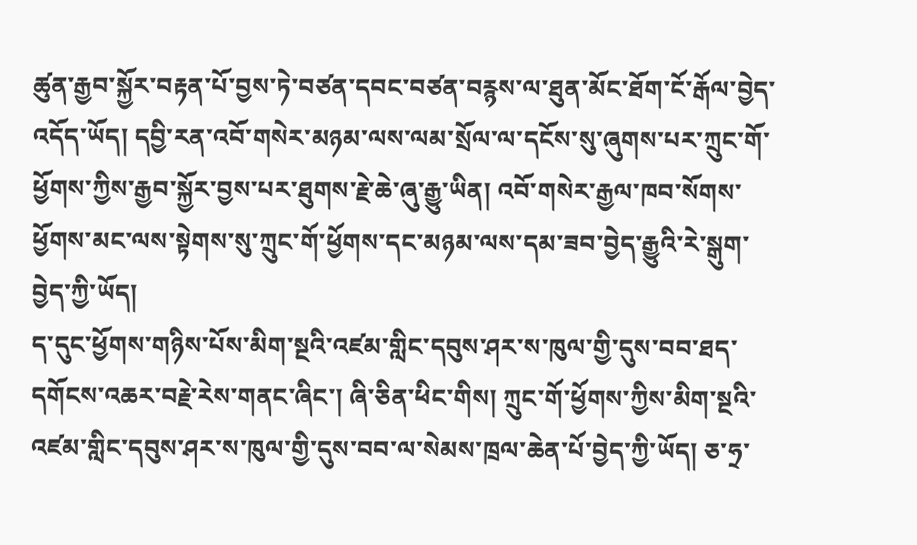ཚུན་རྒྱབ་སྐྱོར་བརྟན་པོ་བྱས་ཏེ་བཙན་དབང་བཙན་བརྙས་ལ་ཐུན་མོང་ཐོག་ངོ་རྒོལ་བྱེད་འདོད་ཡོད། དབྱི་རན་འབོ་གསེར་མཉམ་ལས་ལམ་སྲོལ་ལ་དངོས་སུ་ཞུགས་པར་ཀྲུང་གོ་ཕྱོགས་ཀྱིས་རྒྱབ་སྐྱོར་བྱས་པར་ཐུགས་རྗེ་ཆེ་ཞུ་རྒྱུ་ཡིན། འབོ་གསེར་རྒྱལ་ཁབ་སོགས་ཕྱོགས་མང་ལས་སྟེགས་སུ་ཀྲུང་གོ་ཕྱོགས་དང་མཉམ་ལས་དམ་ཟབ་བྱེད་རྒྱུའི་རེ་སྒུག་བྱེད་ཀྱི་ཡོད།
ད་དུང་ཕྱོགས་གཉིས་པོས་མིག་སྔའི་འཛམ་གླིང་དབུས་ཤར་ས་ཁུལ་གྱི་དུས་བབ་ཐད་དགོངས་འཆར་བརྗེ་རེས་གནང་ཞིང་། ཞི་ཅིན་ཕིང་གིས། ཀྲུང་གོ་ཕྱོགས་ཀྱིས་མིག་སྔའི་འཛམ་གླིང་དབུས་ཤར་ས་ཁུལ་གྱི་དུས་བབ་ལ་སེམས་ཁྲལ་ཆེན་པོ་བྱེད་ཀྱི་ཡོད། ཅ་ཧྲ་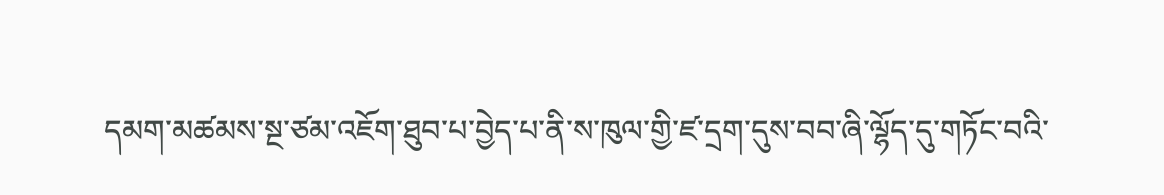དམག་མཚམས་སྔ་ཙམ་འཇོག་ཐུབ་པ་བྱེད་པ་ནི་ས་ཁུལ་གྱི་ཛ་དྲག་དུས་བབ་ཞི་ལྷོད་དུ་གཏོང་བའི་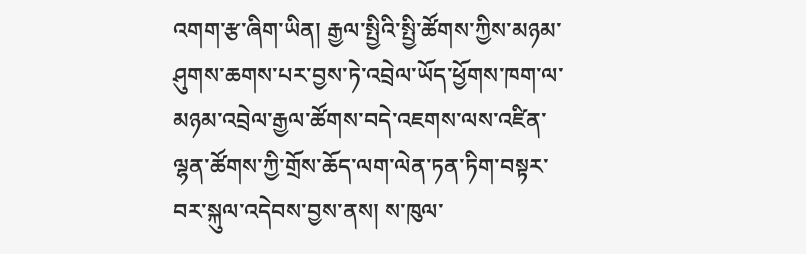འགག་རྩ་ཞིག་ཡིན། རྒྱལ་སྤྱིའི་སྤྱི་ཚོགས་ཀྱིས་མཉམ་ཤུགས་ཆགས་པར་བྱས་ཏེ་འབྲེལ་ཡོད་ཕྱོགས་ཁག་ལ་མཉམ་འབྲེལ་རྒྱལ་ཚོགས་བདེ་འཇགས་ལས་འཛིན་ལྷན་ཚོགས་ཀྱི་གྲོས་ཆོད་ལག་ལེན་ཏན་ཏིག་བསྟར་བར་སྐུལ་འདེབས་བྱས་ནས། ས་ཁུལ་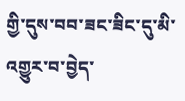གྱི་དུས་བབ་ཟང་ཟིང་དུ་མི་འགྱུར་བ་བྱེད་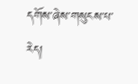དགོས་ཞེས་གསུངས་པ་རེད།